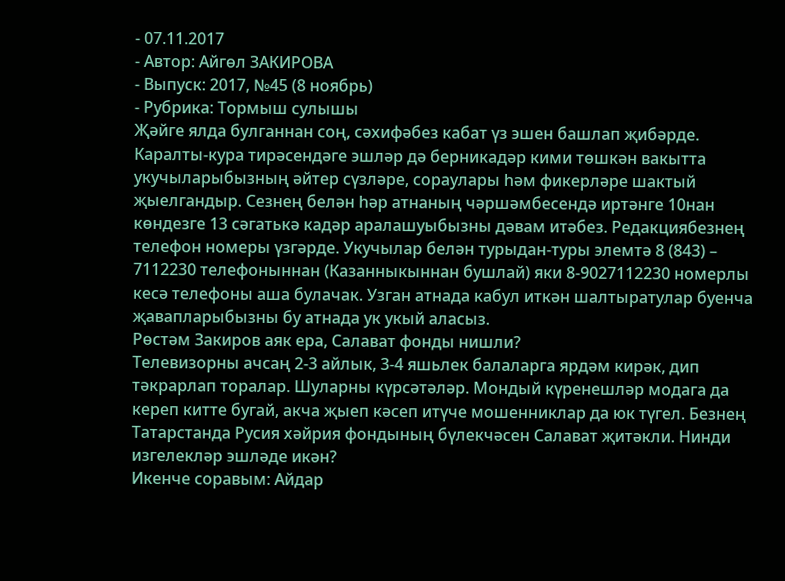- 07.11.2017
- Автор: Айгөл ЗАКИРОВА
- Выпуск: 2017, №45 (8 ноябрь)
- Рубрика: Тормыш сулышы
Җәйге ялда булганнан соң, сәхифәбез кабат үз эшен башлап җибәрде. Каралты-кура тирәсендәге эшләр дә берникадәр кими төшкән вакытта укучыларыбызның әйтер сүзләре, сораулары һәм фикерләре шактый җыелгандыр. Сезнең белән һәр атнаның чәршәмбесендә иртәнге 10нан көндезге 13 сәгатькә кадәр аралашуыбызны дәвам итәбез. Редакциябезнең телефон номеры үзгәрде. Укучылар белән турыдан-туры элемтә 8 (843) – 7112230 телефоныннан (Казанныкыннан бушлай) яки 8-9027112230 номерлы кесә телефоны аша булачак. Узган атнада кабул иткән шалтыратулар буенча җавапларыбызны бу атнада ук укый аласыз.
Рөстәм Закиров аяк ера, Салават фонды нишли?
Телевизорны ачсаң 2-3 айлык, 3-4 яшьлек балаларга ярдәм кирәк, дип тәкрарлап торалар. Шуларны күрсәтәләр. Мондый күренешләр модага да кереп китте бугай, акча җыеп кәсеп итүче мошенниклар да юк түгел. Безнең Татарстанда Русия хәйрия фондының бүлекчәсен Салават җитәкли. Нинди изгелекләр эшләде икән?
Икенче соравым: Айдар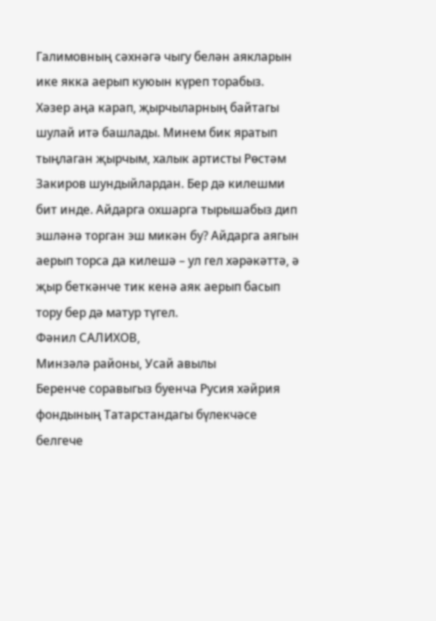Галимовның сәхнәгә чыгу белән аякларын ике якка аерып куюын күреп торабыз. Хәзер аңа карап, җырчыларның байтагы шулай итә башлады. Минем бик яратып тыңлаган җырчым, халык артисты Рөстәм Закиров шундыйлардан. Бер дә килешми бит инде. Айдарга охшарга тырышабыз дип эшләнә торган эш микән бу? Айдарга аягын аерып торса да килешә – ул гел хәрәкәттә, ә җыр беткәнче тик кенә аяк аерып басып тору бер дә матур түгел.
Фәнил САЛИХОВ,
Минзәлә районы, Усай авылы
Беренче соравыгыз буенча Русия хәйрия фондының Татарстандагы бүлекчәсе белгече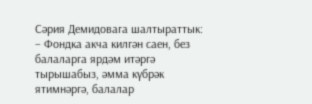Сәрия Демидовага шалтыраттык:
– Фондка акча килгән саен, без балаларга ярдәм итәргә тырышабыз, әмма күбрәк ятимнәргә, балалар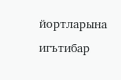йортларына игътибар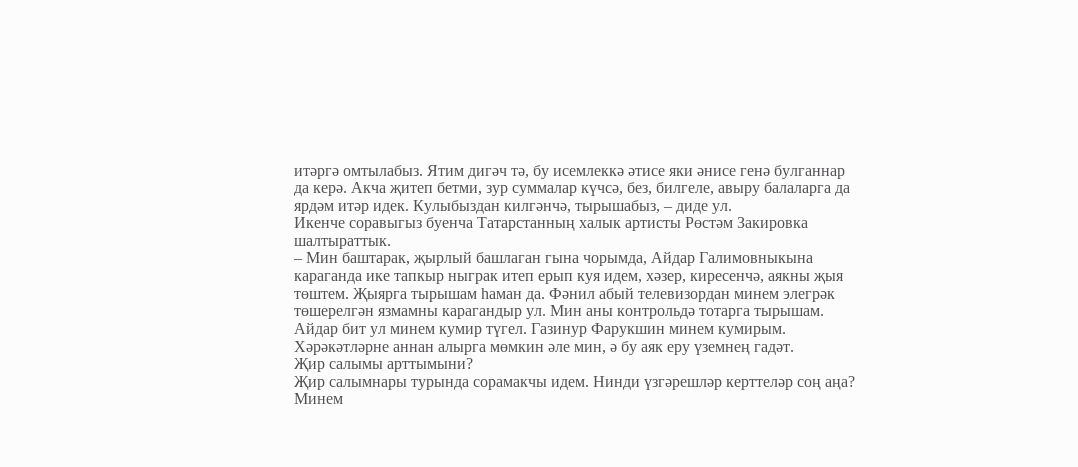итәргә омтылабыз. Ятим дигәч тә, бу исемлеккә әтисе яки әнисе генә булганнар да керә. Акча җитеп бетми, зур суммалар күчсә, без, билгеле, авыру балаларга да ярдәм итәр идек. Кулыбыздан килгәнчә, тырышабыз, – диде ул.
Икенче соравыгыз буенча Татарстанның халык артисты Рөстәм Закировка шалтыраттык.
– Мин баштарак, җырлый башлаган гына чорымда, Айдар Галимовныкына караганда ике тапкыр ныграк итеп ерып куя идем, хәзер, киресенчә, аякны җыя төштем. Җыярга тырышам һаман да. Фәнил абый телевизордан минем элегрәк төшерелгән язмамны карагандыр ул. Мин аны контрольдә тотарга тырышам. Айдар бит ул минем кумир түгел. Газинур Фарукшин минем кумирым. Хәрәкәтләрне аннан алырга мөмкин әле мин, ә бу аяк еру үземнең гадәт.
Җир салымы арттымыни?
Җир салымнары турында сорамакчы идем. Нинди үзгәрешләр керттеләр соң аңа? Минем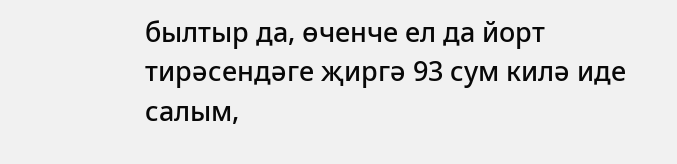былтыр да, өченче ел да йорт тирәсендәге җиргә 93 сум килә иде салым,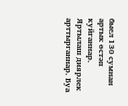быел 130 сумнан артык өстәп куйганнар. Яртылаш диярлек арттырганнар. Буа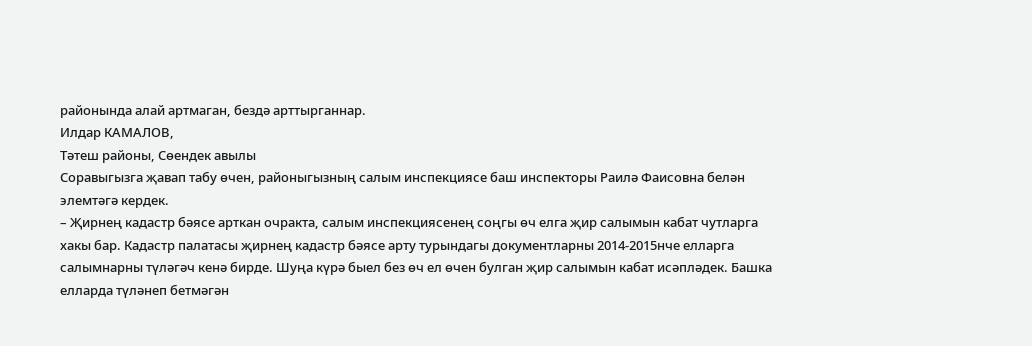районында алай артмаган, бездә арттырганнар.
Илдар КАМАЛОВ,
Тәтеш районы, Сөендек авылы
Соравыгызга җавап табу өчен, районыгызның салым инспекциясе баш инспекторы Раилә Фаисовна белән элемтәгә кердек.
– Җирнең кадастр бәясе арткан очракта, салым инспекциясенең соңгы өч елга җир салымын кабат чутларга хакы бар. Кадастр палатасы җирнең кадастр бәясе арту турындагы документларны 2014-2015нче елларга салымнарны түләгәч кенә бирде. Шуңа күрә быел без өч ел өчен булган җир салымын кабат исәпләдек. Башка елларда түләнеп бетмәгән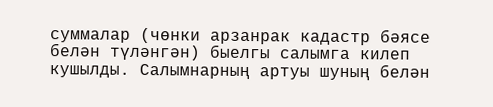суммалар (чөнки арзанрак кадастр бәясе белән түләнгән) быелгы салымга килеп кушылды. Салымнарның артуы шуның белән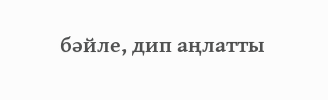бәйле, дип аңлатты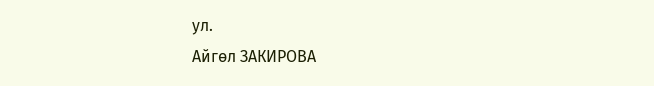ул.
Айгөл ЗАКИРОВА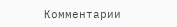Комментарии